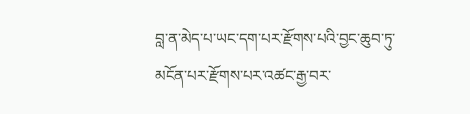བླ་ན་མེད་པ་ཡང་དག་པར་རྫོགས་པའི་བྱང་ཆུབ་ཏུ་མངོན་པར་རྫོགས་པར་འཚང་རྒྱ་བར་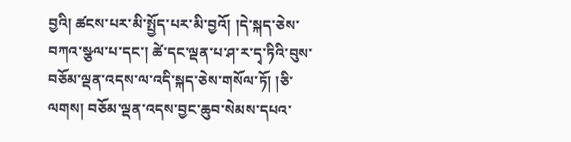བྱའི། ཚངས་པར་མི་སྤྱོད་པར་མི་བྱའོ། །དེ་སྐད་ཅེས་བཀའ་སྩལ་པ་དང་། ཚེ་དང་ལྡན་པ་ཤ་ར་དྭ་ཏིའི་བུས་བཅོམ་ལྡན་འདས་ལ་འདི་སྐད་ཅེས་གསོལ་ཏོ། །ཅི་ལགས། བཅོམ་ལྡན་འདས་བྱང་ཆུབ་སེམས་དཔའ་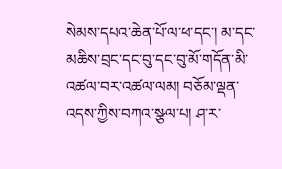སེམས་དཔའ་ཆེན་པོ་ལ་ཕ་དང་། མ་དང་མཆིས་བྲང་དང་བུ་དང་བུ་མོ་གདོན་མི་འཚལ་བར་འཚལ་ལམ། བཅོམ་ལྡན་འདས་ཀྱིས་བཀའ་སྩལ་པ། ཤ་ར་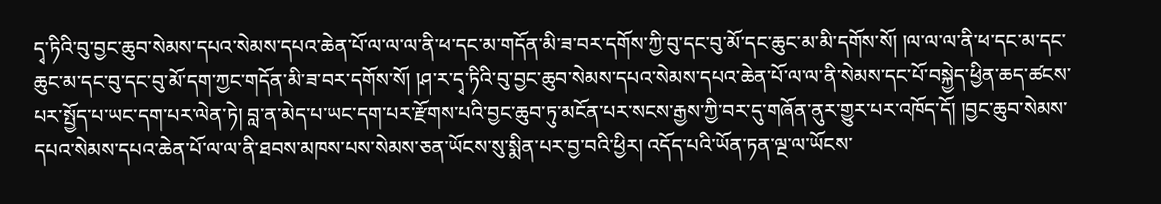དྭ་ཏིའི་བུ་བྱང་ཆུབ་སེམས་དཔའ་སེམས་དཔའ་ཆེན་པོ་ལ་ལ་ལ་ནི་ཕ་དང་མ་གདོན་མི་ཟ་བར་དགོས་ཀྱི་བུ་དང་བུ་མོ་དང་ཆུང་མ་མི་དགོས་སོ། །ལ་ལ་ལ་ནི་ཕ་དང་མ་དང་ཆུང་མ་དང་བུ་དང་བུ་མོ་དག་ཀྱང་གདོན་མི་ཟ་བར་དགོས་སོ། །ཤ་ར་དྭ་ཏིའི་བུ་བྱང་ཆུབ་སེམས་དཔའ་སེམས་དཔའ་ཆེན་པོ་ལ་ལ་ནི་སེམས་དང་པོ་བསྐྱེད་ཕྱིན་ཆད་ཚངས་པར་སྤྱོད་པ་ཡང་དག་པར་ལེན་ཏེ། བླ་ན་མེད་པ་ཡང་དག་པར་རྫོགས་པའི་བྱང་ཆུབ་ཏུ་མངོན་པར་སངས་རྒྱས་ཀྱི་བར་དུ་གཞོན་ནུར་གྱུར་པར་འཁོད་དོ། །བྱང་ཆུབ་སེམས་དཔའ་སེམས་དཔའ་ཆེན་པོ་ལ་ལ་ནི་ཐབས་མཁས་པས་སེམས་ཅན་ཡོངས་སུ་སྨིན་པར་བྱ་བའི་ཕྱིར། འདོད་པའི་ཡོན་ཏན་ལྔ་ལ་ཡོངས་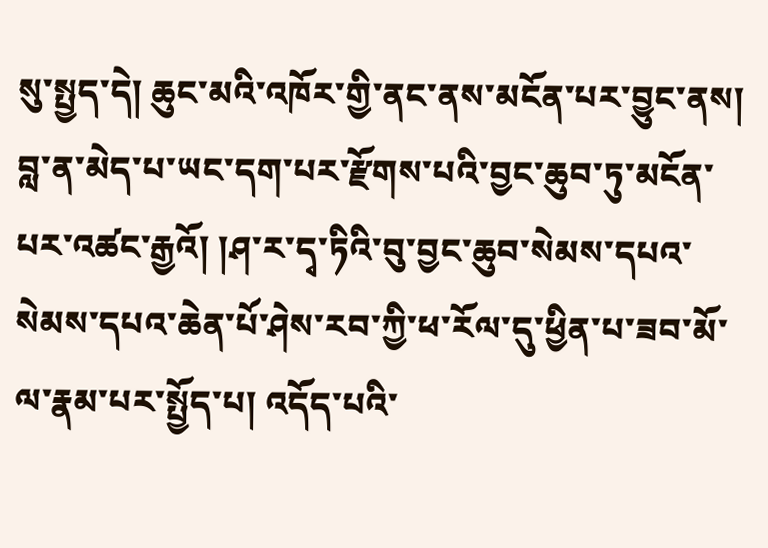སུ་སྤྱད་དེ། ཆུང་མའི་འཁོར་གྱི་ནང་ནས་མངོན་པར་བྱུང་ནས། བླ་ན་མེད་པ་ཡང་དག་པར་རྫོགས་པའི་བྱང་ཆུབ་ཏུ་མངོན་པར་འཚང་རྒྱའོ། །ཤ་ར་དྭ་ཏིའི་བུ་བྱང་ཆུབ་སེམས་དཔའ་སེམས་དཔའ་ཆེན་པོ་ཤེས་རབ་ཀྱི་ཕ་རོལ་དུ་ཕྱིན་པ་ཟབ་མོ་ལ་རྣམ་པར་སྤྱོད་པ། འདོད་པའི་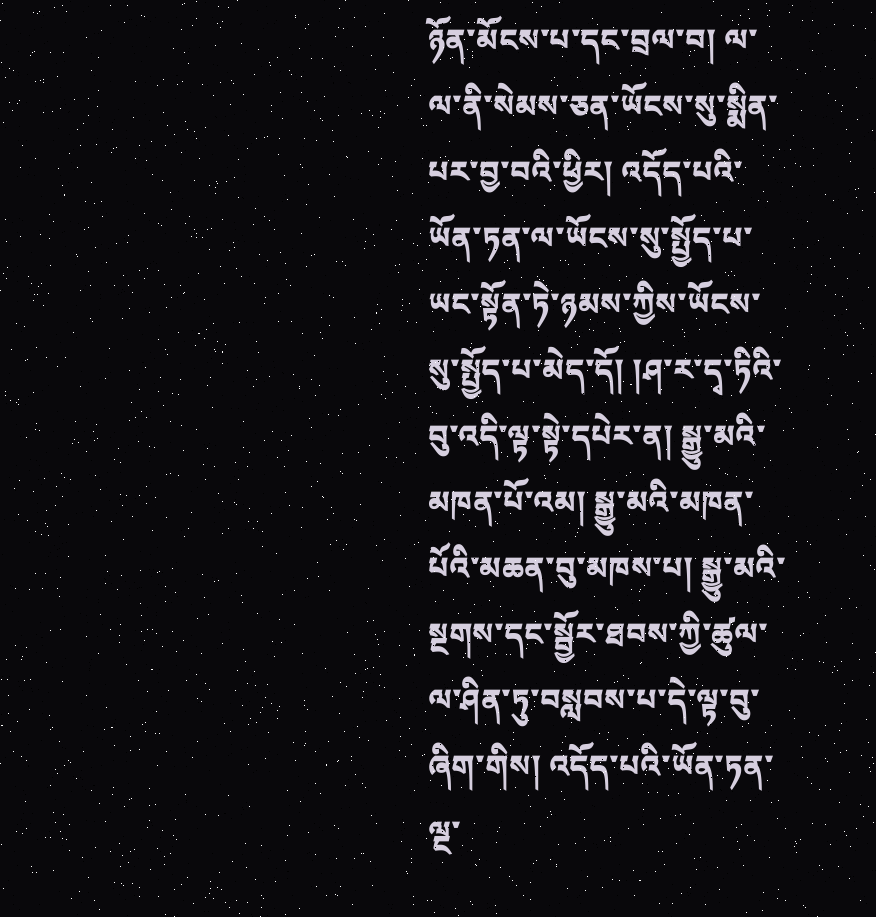ཉོན་མོངས་པ་དང་བྲལ་བ། ལ་ལ་ནི་སེམས་ཅན་ཡོངས་སུ་སྨིན་པར་བྱ་བའི་ཕྱིར། འདོད་པའི་ཡོན་ཏན་ལ་ཡོངས་སུ་སྤྱོད་པ་ཡང་སྟོན་ཏེ་ཉམས་ཀྱིས་ཡོངས་སུ་སྤྱོད་པ་མེད་དོ། །ཤ་ར་དྭ་ཏིའི་བུ་འདི་ལྟ་སྟེ་དཔེར་ན། སྒྱུ་མའི་མཁན་པོ་འམ། སྒྱུ་མའི་མཁན་པོའི་མཆན་བུ་མཁས་པ། སྒྱུ་མའི་སྔགས་དང་སྦྱོར་ཐབས་ཀྱི་ཚུལ་ལ་ཤིན་ཏུ་བསླབས་པ་དེ་ལྟ་བུ་ཞིག་གིས། འདོད་པའི་ཡོན་ཏན་ལྔ་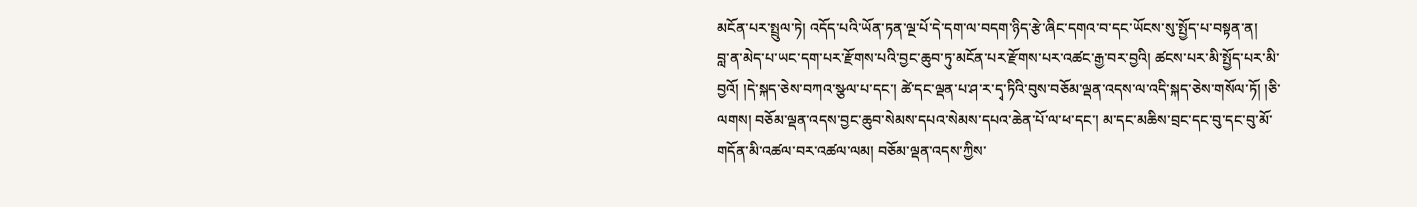མངོན་པར་སྤྲུལ་ཏེ། འདོད་པའི་ཡོན་ཏན་ལྔ་པོ་དེ་དག་ལ་བདག་ཉིད་རྩེ་ཞིང་དགའ་བ་དང་ཡོངས་སུ་སྤྱོད་པ་བསྟན་ན།
བླ་ན་མེད་པ་ཡང་དག་པར་རྫོགས་པའི་བྱང་ཆུབ་ཏུ་མངོན་པར་རྫོགས་པར་འཚང་རྒྱ་བར་བྱའི། ཚངས་པར་མི་སྤྱོད་པར་མི་བྱའོ། །དེ་སྐད་ཅེས་བཀའ་སྩལ་པ་དང་། ཚེ་དང་ལྡན་པ་ཤ་ར་དྭ་ཏིའི་བུས་བཅོམ་ལྡན་འདས་ལ་འདི་སྐད་ཅེས་གསོལ་ཏོ། །ཅི་ལགས། བཅོམ་ལྡན་འདས་བྱང་ཆུབ་སེམས་དཔའ་སེམས་དཔའ་ཆེན་པོ་ལ་ཕ་དང་། མ་དང་མཆིས་བྲང་དང་བུ་དང་བུ་མོ་གདོན་མི་འཚལ་བར་འཚལ་ལམ། བཅོམ་ལྡན་འདས་ཀྱིས་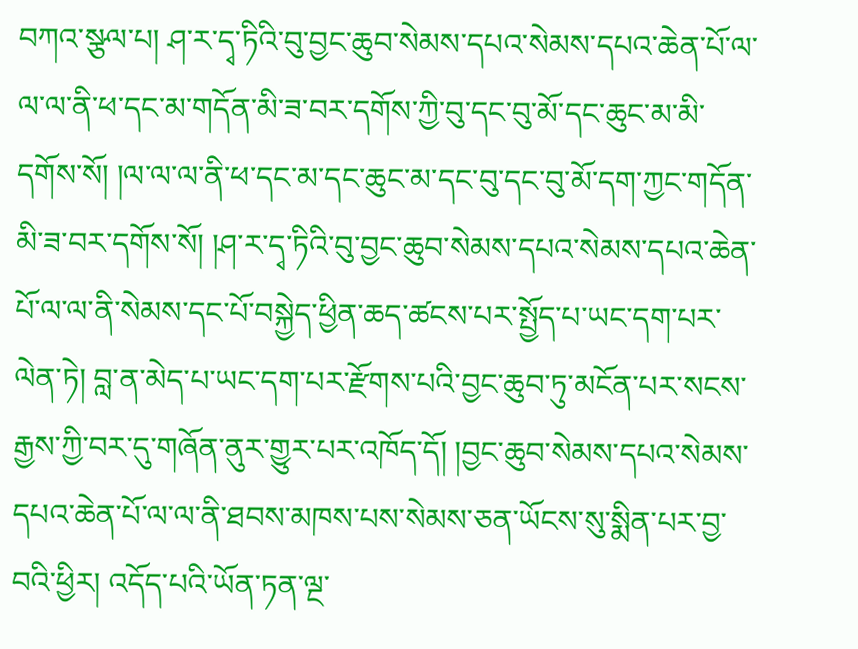བཀའ་སྩལ་པ། ཤ་ར་དྭ་ཏིའི་བུ་བྱང་ཆུབ་སེམས་དཔའ་སེམས་དཔའ་ཆེན་པོ་ལ་ལ་ལ་ནི་ཕ་དང་མ་གདོན་མི་ཟ་བར་དགོས་ཀྱི་བུ་དང་བུ་མོ་དང་ཆུང་མ་མི་དགོས་སོ། །ལ་ལ་ལ་ནི་ཕ་དང་མ་དང་ཆུང་མ་དང་བུ་དང་བུ་མོ་དག་ཀྱང་གདོན་མི་ཟ་བར་དགོས་སོ། །ཤ་ར་དྭ་ཏིའི་བུ་བྱང་ཆུབ་སེམས་དཔའ་སེམས་དཔའ་ཆེན་པོ་ལ་ལ་ནི་སེམས་དང་པོ་བསྐྱེད་ཕྱིན་ཆད་ཚངས་པར་སྤྱོད་པ་ཡང་དག་པར་ལེན་ཏེ། བླ་ན་མེད་པ་ཡང་དག་པར་རྫོགས་པའི་བྱང་ཆུབ་ཏུ་མངོན་པར་སངས་རྒྱས་ཀྱི་བར་དུ་གཞོན་ནུར་གྱུར་པར་འཁོད་དོ། །བྱང་ཆུབ་སེམས་དཔའ་སེམས་དཔའ་ཆེན་པོ་ལ་ལ་ནི་ཐབས་མཁས་པས་སེམས་ཅན་ཡོངས་སུ་སྨིན་པར་བྱ་བའི་ཕྱིར། འདོད་པའི་ཡོན་ཏན་ལྔ་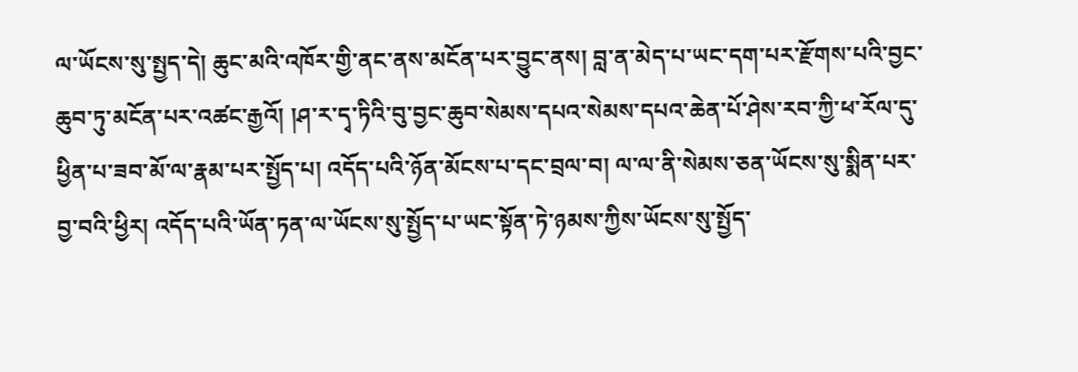ལ་ཡོངས་སུ་སྤྱད་དེ། ཆུང་མའི་འཁོར་གྱི་ནང་ནས་མངོན་པར་བྱུང་ནས། བླ་ན་མེད་པ་ཡང་དག་པར་རྫོགས་པའི་བྱང་ཆུབ་ཏུ་མངོན་པར་འཚང་རྒྱའོ། །ཤ་ར་དྭ་ཏིའི་བུ་བྱང་ཆུབ་སེམས་དཔའ་སེམས་དཔའ་ཆེན་པོ་ཤེས་རབ་ཀྱི་ཕ་རོལ་དུ་ཕྱིན་པ་ཟབ་མོ་ལ་རྣམ་པར་སྤྱོད་པ། འདོད་པའི་ཉོན་མོངས་པ་དང་བྲལ་བ། ལ་ལ་ནི་སེམས་ཅན་ཡོངས་སུ་སྨིན་པར་བྱ་བའི་ཕྱིར། འདོད་པའི་ཡོན་ཏན་ལ་ཡོངས་སུ་སྤྱོད་པ་ཡང་སྟོན་ཏེ་ཉམས་ཀྱིས་ཡོངས་སུ་སྤྱོད་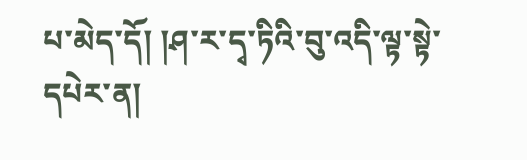པ་མེད་དོ། །ཤ་ར་དྭ་ཏིའི་བུ་འདི་ལྟ་སྟེ་དཔེར་ན།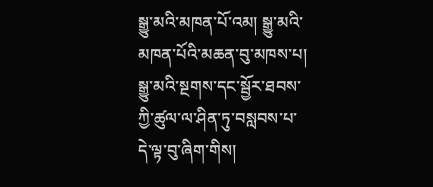སྒྱུ་མའི་མཁན་པོ་འམ། སྒྱུ་མའི་མཁན་པོའི་མཆན་བུ་མཁས་པ། སྒྱུ་མའི་སྔགས་དང་སྦྱོར་ཐབས་ཀྱི་ཚུལ་ལ་ཤིན་ཏུ་བསླབས་པ་དེ་ལྟ་བུ་ཞིག་གིས།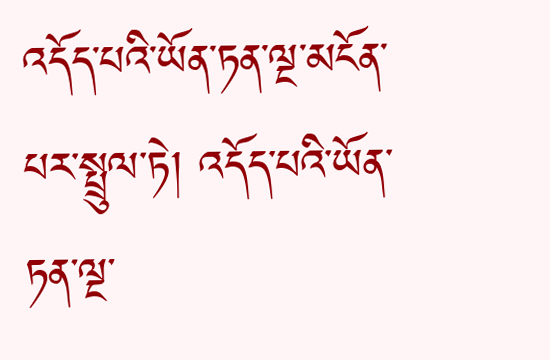འདོད་པའི་ཡོན་ཏན་ལྔ་མངོན་པར་སྤྲུལ་ཏེ། འདོད་པའི་ཡོན་ཏན་ལྔ་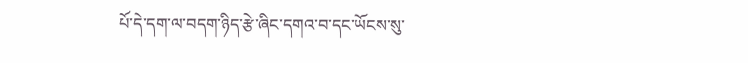པོ་དེ་དག་ལ་བདག་ཉིད་རྩེ་ཞིང་དགའ་བ་དང་ཡོངས་སུ་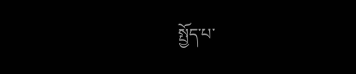སྤྱོད་པ་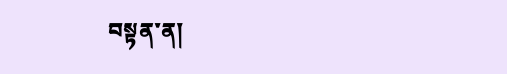བསྟན་ན།